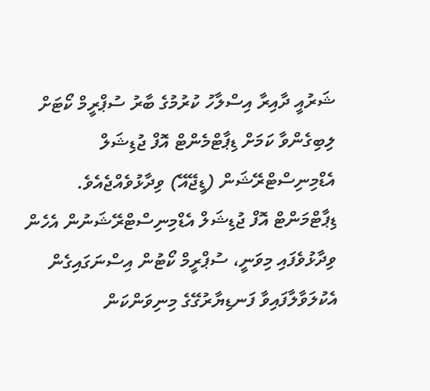ޝަރުއީ ދާއިރާ އިސްލާހު ކުރުމުގެ ބާރު ސުޕްރީމް ކޯޓަށް ލިބިގެންވާ ކަމަށް ޑިޕާޓްމެންޓް އޮފް ޖުޑިޝަލް އެޑްމިނިސްޓްރޭޝަން (ޑީޖޭއޭ) ވިދާޅުވެއްޖެއެވެ.
ޑިޕާޓްމަންޓް އޮފް ޖުޑިޝަލް އެޑްމިނިސްޓްރޭޝަނުން އެހެން ވިދާޅުވެފައި މިވަނީ، ސުޕްރީމް ކޯޓުން އިސްނަގައިގެން އެކުލަވާލާފައިވާ ފަނޑިޔާރުގޭގެ މިނިވަންކަން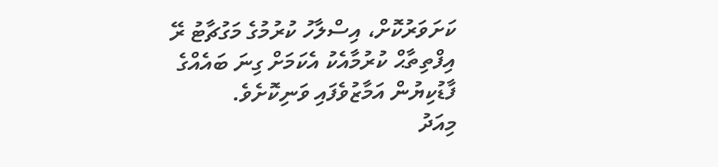ކަށަވަރުކޮށް، އިސްލާހު ކުރުމުގެ މަގުޗާޓު ރޭ އިފްތިތާޙް ކުރުމާއެކު އެކަމަށް ގިނަ ބައެއްގެ ފާޑުކިޔުން އަމާޒުވެފައި ވަނިކޮށެވެ.
މިއަދު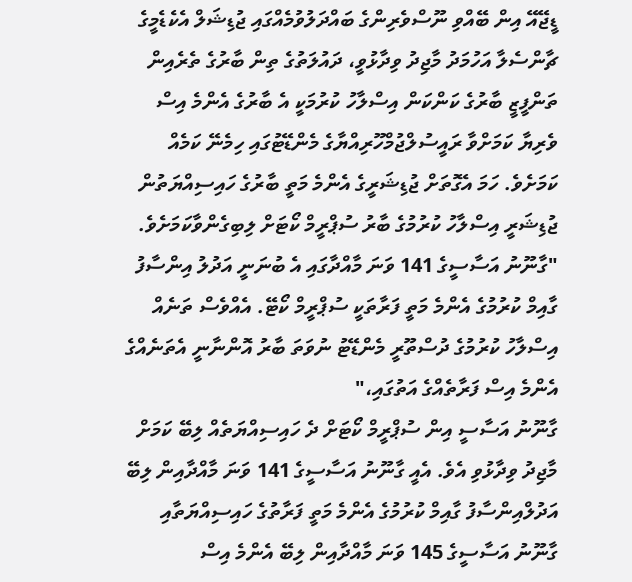ޑީޖޭއޭ އިން ބޭއްވި ނޫސްވެރިންގެ ބައްދަލުވުމެއްގައި ޖުޑިޝަލް އެކެޑެމީގެ ޗާންސެލާ އަހުމަދު މާޖިދު ވިދާޅުވީ، ދައުލަތުގެ ތިން ބާރުގެ ތެރެއިން ތަންފީޒީ ބާރުގެ ކަންކަން އިސްލާހު ކުރުމަކީ އެ ބާރުގެ އެންމެ އިސް ވެރިޔާ ކަމަށްވާ ރައީސުލްޖުމްހޫރިއްޔާގެ މެންޑޭޓުގައި ހިމެނޭ ކަމެއް ކަމަށެވެ. ހަމަ އެގޮތަށް ޖުޑިޝަރީގެ އެންމެ މަތީ ބާރުގެ ހައިސިއްޔަތުން ޖުޑިޝަރީ އިސްލާހު ކުރުމުގެ ބާރު ސުޕްރީމް ކޯޓަށް ލިބިގެންވާކަމަށެވެ.
"ގާނޫނު އަސާސީގެ 141 ވަނަ މާއްދާގައި އެ ބުނަނީ އަދުލު އިންސާފު ގާއިމް ކުރުމުގެ އެންމެ މަތީ ފަރާތަކީ ސުޕްރީމް ކޯޓޭ. އެއްވެސް ތަނެއް އިސްލާހު ކުރުމުގެ ދުސްތޫރީ މެންޑޭޓު ނުވަތަ ބާރު އޮންނާނީ އެތަނެއްގެ އެންމެ އިސް ފަރާތެއްގެ އަތުގައި،"
ގާނޫނު އަސާސީ އިން ސުޕްރީމް ކޯޓަށް ދެ ހައިސިއްޔަތެއް ލިބޭ ކަމަށް މާޖިދު ވިދާޅުވި އެވެ. އެއީ ގާނޫނު އަސާސީގެ 141 ވަނަ މާއްދާއިން ލިބޭ އަދުލްއިންސާފު ގާއިމް ކުރުމުގެ އެންމެ މަތީ ފަރާތުގެ ހައިސިއްޔަތާއި ގާނޫނު އަސާސީގެ 145 ވަނަ މާއްދާއިން ލިބޭ އެންމެ އިސް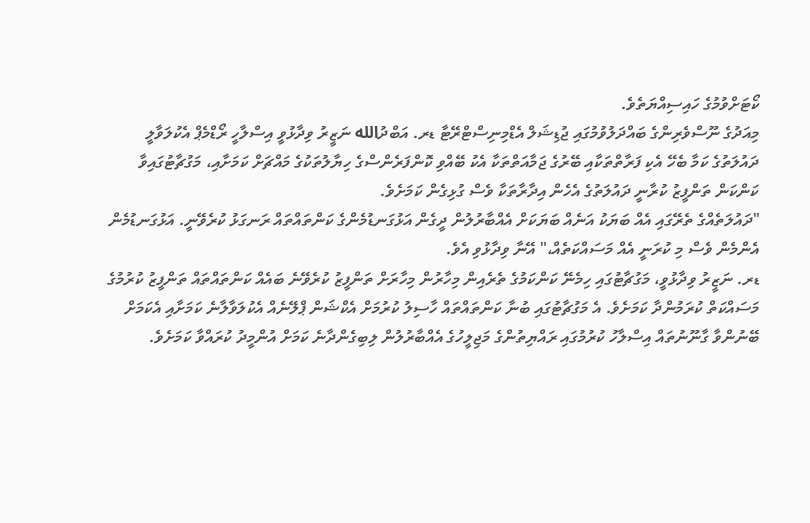ކޯޓަށްވުމުގެ ހައިސިއްޔަތެވެ.
މިއަދުގެ ނޫސްވެރިންގެ ބައްދަލުވުމުގައި ޖުޑިޝަލް އެޑްމިނިސްޓްރޭޓާ ޑރ. އަބްދުالله ނަޒީރު ވިދާޅުވީ އިސްލާހީ ރޯޑްމެޕް އެކުލަވާލީ ދައުލަތުގެ ކަމާ ބެހޭ އެކި ފަރާތްތަކާއި ބޭރުގެ ޖަމާއަތްތަކާ އެކު ބޭއްވި ކޮންފަރެންސްގެ ހިޔާލުތަކުގެ މައްޗަށް ކަމަށާއި، މަގުޗާޓުގައިވާ ކަންކަން ތަންފީޒު ކުރާނީ ދައުލަތުގެ އެހެން އިދާރާތަކާ ވެސް ގުޅިގެން ކަމަށެވެ.
"ދައުލަތެއްގެ ތެރޭގައި އެއް ބަޔަކު އަނެއް ބަޔަކަށް އެއްބާރުލުން ދީގެން އަޅުގަނޑުމެންގެ ކަންތައްތައް ރަނގަޅު ކުރެވޭނީ. އަޅުގަނޑުމެން އެންމެން ވެސް މި ކުރަނީ އެއް މަސައްކަތެއް،" އޭނާ ވިދާޅުވި އެވެ.
ޑރ. ނަޒީރު ވިދާޅުވީ، މަގުޗާޓުގައި ހިމެނޭ ކަންކަމުގެ ތެރެއިން މިހާރުން މިހާރަށް ތަންފީޒު ކުރެވޭނެ ބައެއް ކަންތައްތައް ތަންފީޒު ކުރުމުގެ މަސައްކަތް ކުރަމުންދާ ކަމަށެވެ. އެ މަގުޗާޓުގައި ބުނާ ކަންތައްތައް ހާސިލު ކުރުމަށް އެކްޝަން ޕްލޭނެއް އެކުލަވާލާނެ ކަމަށާއި އެކަމަށް ބޭނުންވާ ގާނޫނުތައް އިސްލާހު ކުރުމުގައި ރައްޔިތުންގެ މަޖިލީހުގެ އެއްބާރުލުން ލިބިގެންދާނެ ކަމަށް އުންމީދު ކުރައްވާ ކަމަށެވެ.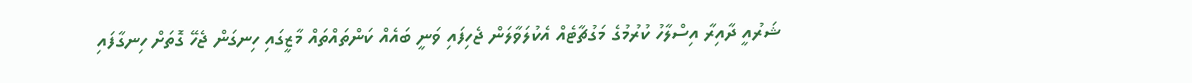ޝަރުއީ ދާއިރާ އިސްލާހު ކުރުމުގެ މަގުޗާޓެއް އެކުލަވާލަން ޖެހިފައި ވަނީ ބައެއް ކަންތައްތައް މާޒީގައި ހިނގަން ޖެހޭ ގޮތަށް ހިނގާފައި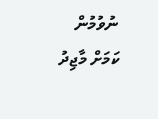ނުވުމުން ކަމަށް މާޖިދު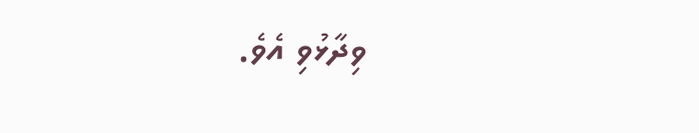ވިދާޅުވި އެވެ.